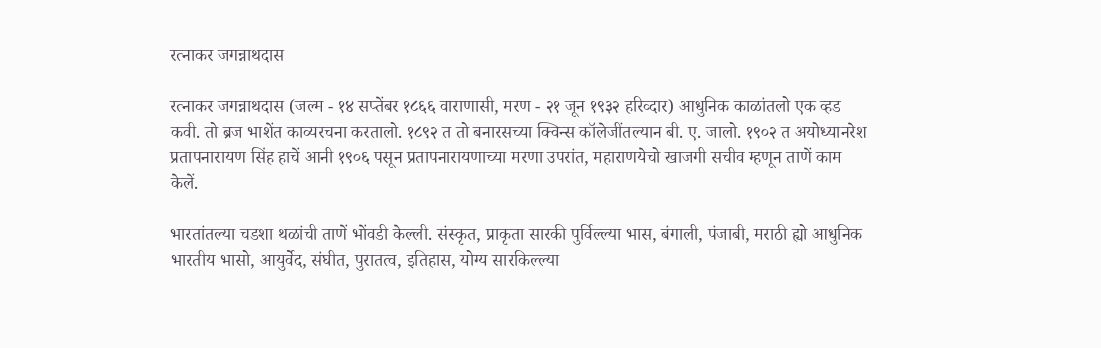रत्नाकर जगन्नाथदास

रत्नाकर जगन्नाथदास (जल्म - १४ सप्तेंबर १८६६ वाराणासी, मरण - २१ जून १९३२ हरिव्दार) आधुनिक काळांतलो एक व्हड कवी. तो ब्रज भाशेंत काव्यरचना करतालो. १८९२ त तो बनारसच्या क्विन्स कॉलेजींतल्यान बी. ए. जालो. १९०२ त अयोध्यानरेश प्रतापनारायण सिंह हाचें आनी १९०६ पसून प्रतापनारायणाच्या मरणा उपरांत, महाराणयेचो खाजगी सचीव म्हणून ताणें काम केलें.

भारतांतल्या चडशा थळांची ताणें भोंवडी केल्ली. संस्कृत, प्राकृता सारकी पुर्विल्ल्या भास, बंगाली, पंजाबी, मराठी ह्यो आधुनिक भारतीय भासो, आयुर्वेद, संघीत, पुरातत्व, इतिहास, योग्य सारकिल्ल्या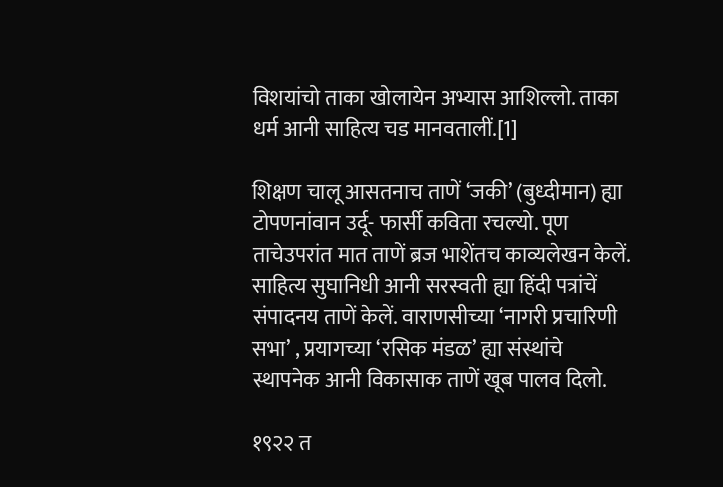विशयांचो ताका खोलायेन अभ्यास आशिल्लो. ताका धर्म आनी साहित्य चड मानवतालीं.[1]

शिक्षण चालू आसतनाच ताणें ‘जकी’ (बुध्दीमान) ह्या टोपणनांवान उर्दू- फार्सी कविता रचल्यो. पूण ताचेउपरांत मात ताणें ब्रज भाशेंतच काव्यलेखन केलें. साहित्य सुघानिधी आनी सरस्वती ह्या हिंदी पत्रांचें संपादनय ताणें केलें. वाराणसीच्या ‘नागरी प्रचारिणी सभा’ , प्रयागच्या ‘रसिक मंडळ’ ह्या संस्थांचे स्थापनेक आनी विकासाक ताणें खूब पालव दिलो.

१९२२ त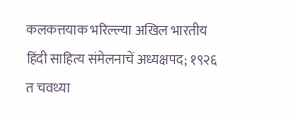कलकत्तयाक भरिल्ल्या अखिल भारतीय हिंदी साहित्य संमेलनाचें अध्यक्षपद; १९२६ त चवथ्या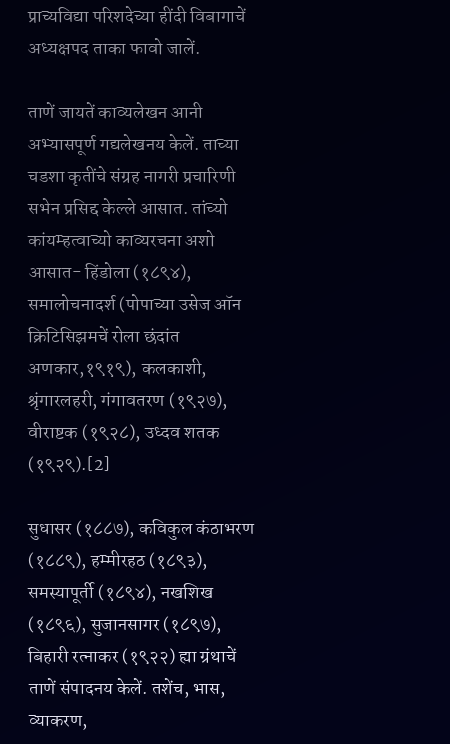प्राच्यविद्या परिशदेच्या हींदी विबागाचें अध्यक्षपद ताका फावो जालें.

ताणें जायतें काव्यलेखन आनी अभ्यासपूर्ण गद्यलेखनय केलें. ताच्या चडशा कृतींचे संग्रह नागरी प्रचारिणी सभेन प्रसिद्द केल्ले आसात. तांच्यो कांयम्हत्वाच्यो काव्यरचना अशो आसात- हिंडोला (१८९४), समालोचनादर्श (पोपाच्या उसेज ऑन क्रिटिसिझमचें रोला छंदांत अणकार,१९१९), कलकाशी, श्रृंगारलहरी, गंगावतरण (१९२७), वीराष्टक (१९२८), उध्दव शतक (१९२९).[2]

सुधासर (१८८७), कविकुल कंठाभरण (१८८९), हम्मीरहठ (१८९३), समस्यापूर्ती (१८९४), नखशिख (१८९६), सुजानसागर (१८९७), बिहारी रत्नाकर (१९२२) ह्या ग्रंथाचें ताणें संपादनय केलें. तशेंच, भास, व्याकरण,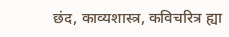छंद, काव्यशास्त्र, कविचरित्र ह्या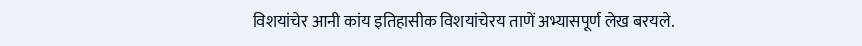विशयांचेर आनी कांय इतिहासीक विशयांचेरय ताणें अभ्यासपूर्ण लेख बरयले.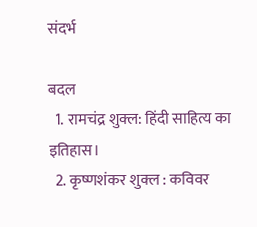संदर्भ

बदल
  1. रामचंद्र शुक्ल: हिंदी साहित्य का इतिहास।
  2. कृष्णशंकर शुक्ल : कविवर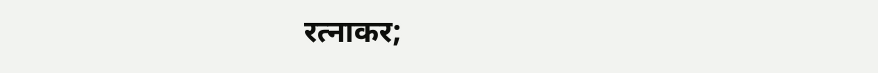रत्नाकर;